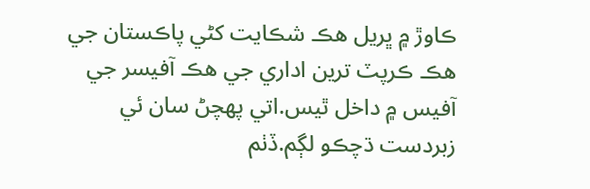ڪاوڙ ۾ ڀريل هڪ شڪايت کڻي پاڪستان جي هڪ ڪرپٽ ترين اداري جي هڪ آفيسر جي آفيس ۾ داخل ٿيس.اتي پهچڻ سان ئي زبردست ڌچڪو لڳم.ڏٺم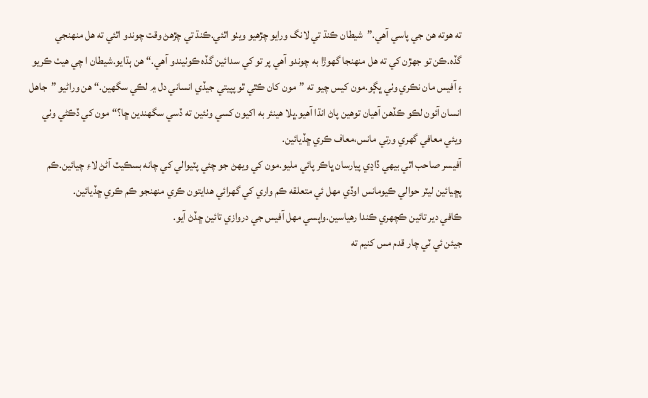ته هوته هن جي پاسي آهي.”شيطان ڪنڌ تي لانگ ورايو چڙهيو ويٺو اٿئي.ڪنڌ تي چڙهڻ وقت چوندو اٿئي ته هل منهنجي گڏه.ڪن تو جهڙن کي ته هل منهنجا گھوڙا به چوندو آهي پر تو کي سدائين گڏه ڪوٺيندو آهي.“ هن ٻڌايو.شيطان ا چي هيٺ ڪريو ۽ آفيس مان نڪري وٺي ڀڳو.مون کيس چيو ته ”مون کان ڪٿي ٿو پپيتي جيڏي انساني دل ۾ لڪي سگھين.“ هن وراڻيو ”جاهل انسان آئون لڪو ڪڏهن آهيان توهين پاڻ انڌا آهيو.ڀلا هينئر به اکيون کسي وٺئين ته ڏسي سگھندين ڇا؟“ مون کي ڏڪڻي وٺي ويئي معافي گھري ورتي مانس،معاف ڪري ڇڏيائين.
آفيسر صاحب اٿي بيهي ڏاڍي پيارسان ڀاڪر پائي مليو.مون کي ويهڻ جو چئي پٽيوالي کي چانه بسڪيٽ آڻڻ لاءِ چيائين.ڪم پڇيائين ليٽر حوالي ڪيومانس اوڏي مهل ئي متعلقه ڪم واري کي گھرائي هدايتون ڪري منهنجو ڪم ڪري ڇڏيائين.
ڪافي دير تائين ڪچهري ڪندا رهياسين.واپسي مهل آفيس جي دروازي تائين ڇڏڻ آيو.
جيئن ئي ٽي چار قدم مس کنيم ته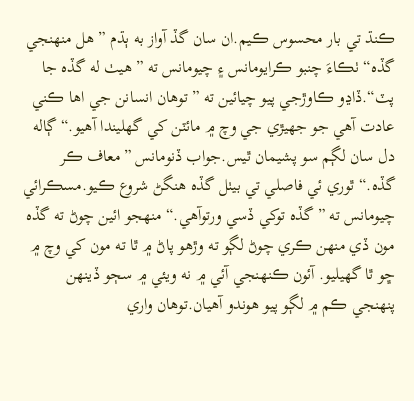ڪنڌ تي بار محسوس ڪيم.ان سان گڏ آواز به ٻڌم ” هل منهنجي گڏه“ ٺڪاءَ چنبو ڪرايومانس ۽ چيومانس ته ”هيٺ له گڏه جا پٽ“.ڏاڍو ڪاوڙجي پيو چيائين ته ”توهان انسانن جي اها ڪني عادت آهي جو جھيڙي جي وچ ۾ مائٽن کي گھليندا آهيو.“ ڳاله دل سان لڳم سو پشيمان ٿيس.جواب ڏنومانس ”معاف ڪر گڏه.“ ٿوري ئي فاصلي تي بيٺل گڏه هنگڻ شروع ڪيو.مسڪرائي چيومانس ته ”گڏه توکي ڏسي ورتوآهي.“ منهجو ائين چوڻ ته گڏه مون ڏي منهن ڪري چوڻ لڳو ته وڙهو پاڻ ۾ ٿا ته مون کي وچ ۾ ڇو ٿا گھيليو. آئون ڪنهنجي آئي ۾ نه ويئي ۾ سڄو ڏينهن پنهنجي ڪم ۾ لڳو پيو هوندو آهيان.توهان واري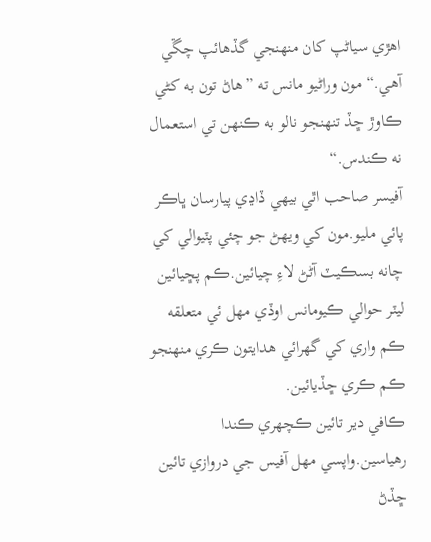اهڙي سياڻپ کان منهنجي گڏهائپ چڱي آهي.“ مون وراڻيو مانس ته ”هاڻ تون به کڻي ڪاوڙ ڇڏ تنهنجو نالو به ڪنهن تي استعمال نه ڪندس.“
آفيسر صاحب اٿي بيهي ڏاڍي پيارسان ڀاڪر پائي مليو.مون کي ويهڻ جو چئي پٽيوالي کي چانه بسڪيٽ آڻڻ لاءِ چيائين.ڪم پڇيائين ليٽر حوالي ڪيومانس اوڏي مهل ئي متعلقه ڪم واري کي گھرائي هدايتون ڪري منهنجو ڪم ڪري ڇڏيائين.
ڪافي دير تائين ڪچهري ڪندا رهياسين.واپسي مهل آفيس جي دروازي تائين ڇڏڻ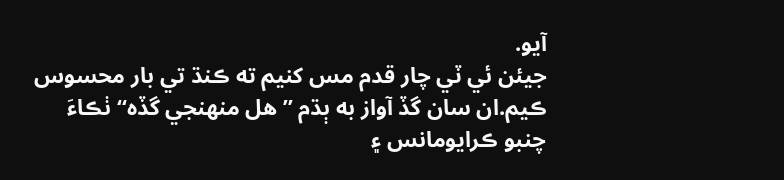آيو.
جيئن ئي ٽي چار قدم مس کنيم ته ڪنڌ تي بار محسوس ڪيم.ان سان گڏ آواز به ٻڌم ” هل منهنجي گڏه“ ٺڪاءَ چنبو ڪرايومانس ۽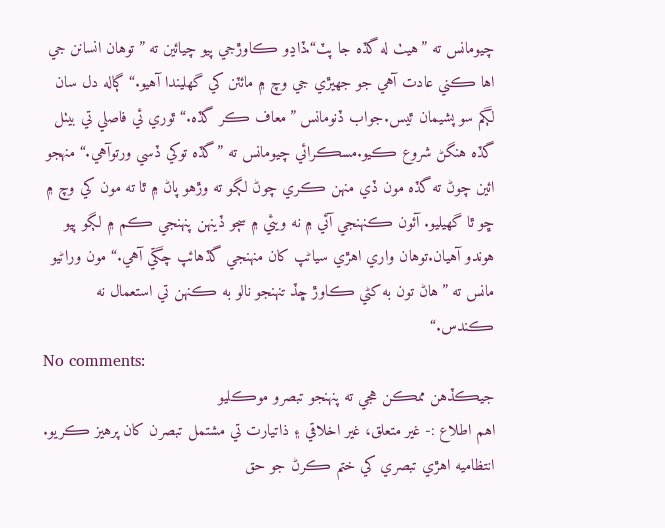چيومانس ته ”هيٺ له گڏه جا پٽ“.ڏاڍو ڪاوڙجي پيو چيائين ته ”توهان انسانن جي اها ڪني عادت آهي جو جھيڙي جي وچ ۾ مائٽن کي گھليندا آهيو.“ ڳاله دل سان لڳم سو پشيمان ٿيس.جواب ڏنومانس ”معاف ڪر گڏه.“ ٿوري ئي فاصلي تي بيٺل گڏه هنگڻ شروع ڪيو.مسڪرائي چيومانس ته ”گڏه توکي ڏسي ورتوآهي.“ منهجو ائين چوڻ ته گڏه مون ڏي منهن ڪري چوڻ لڳو ته وڙهو پاڻ ۾ ٿا ته مون کي وچ ۾ ڇو ٿا گھيليو. آئون ڪنهنجي آئي ۾ نه ويئي ۾ سڄو ڏينهن پنهنجي ڪم ۾ لڳو پيو هوندو آهيان.توهان واري اهڙي سياڻپ کان منهنجي گڏهائپ چڱي آهي.“ مون وراڻيو مانس ته ”هاڻ تون به کڻي ڪاوڙ ڇڏ تنهنجو نالو به ڪنهن تي استعمال نه ڪندس.“
No comments:
جيڪڏهن ممڪن هجي ته پنهنجو تبصرو موڪليو
اهم اطلاع :- غير متعلق، غير اخلاقي ۽ ذاتيارت تي مشتمل تبصرن کان پرهيز ڪريو. انتظاميه اهڙي تبصري کي ختم ڪرڻ جو حق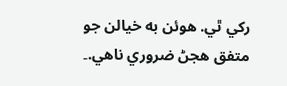رکي ٿي. هوئن به خيالن جو متفق هجڻ ضروري ناهي.۔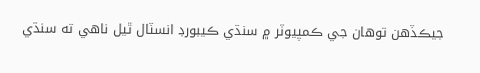جيڪڏهن توهان جي ڪمپيوٽر ۾ سنڌي ڪيبورڊ انسٽال ٿيل ناهي ته سنڌي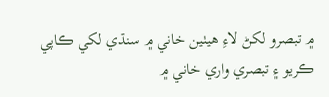۾ تبصرو لکڻ لاءِ هيٺين خاني ۾ سنڌي لکي ڪاپي ڪريو ۽ تبصري واري خاني ۾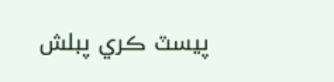پيسٽ ڪري پبلش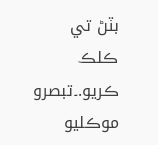بٽڻ تي ڪلڪ ڪريو.۔تبصرو موڪليو